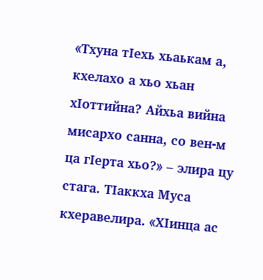«Тхуна тІехь хьаькам а, кхелахо а хьо хьан хІоттийна? Айхьа вийна мисархо санна, со вен-м ца гІерта хьо?» – элира цу стага. ТІаккха Муса кхеравелира. «ХІинца ас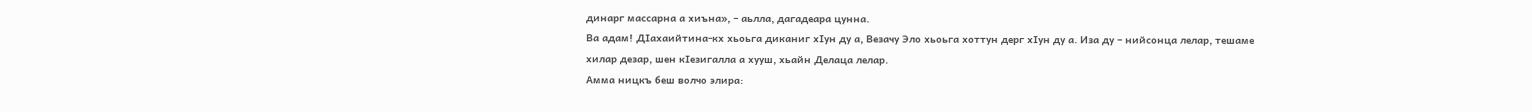динарг массарна а хиъна», – аьлла, дагадеара цунна.
Ва адам! ДІахаийтина-кх хьоьга диканиг хІун ду а, Везачу Эло хьоьга хоттун дерг хІун ду а. Иза ду – нийсонца лелар, тешаме хилар дезар, шен кІезигалла а хууш, хьайн Делаца лелар.
Амма ницкъ беш волчо элира: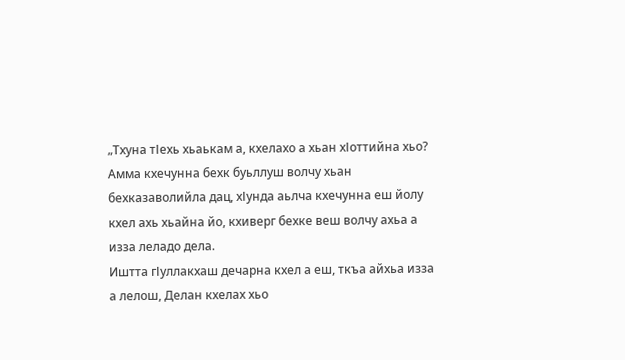„Тхуна тІехь хьаькам а, кхелахо а хьан хІоттийна хьо?
Амма кхечунна бехк буьллуш волчу хьан бехказаволийла дац, хІунда аьлча кхечунна еш йолу кхел ахь хьайна йо, кхиверг бехке веш волчу ахьа а изза леладо дела.
Иштта гІуллакхаш дечарна кхел а еш, ткъа айхьа изза а лелош, Делан кхелах хьо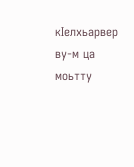кІелхьарвер ву-м ца моьтту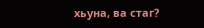хьуна, ва стаг?